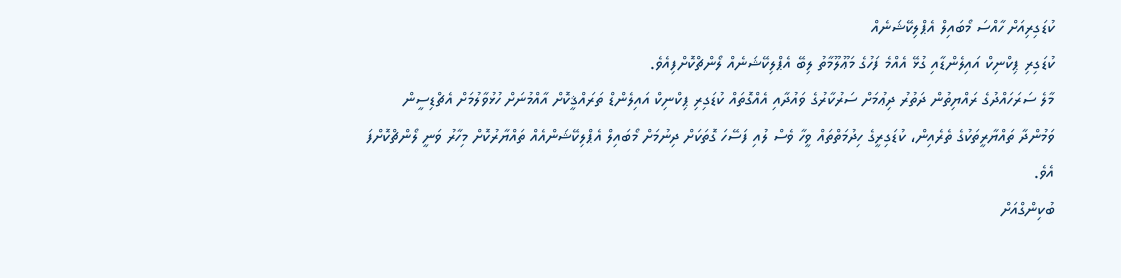ކުޑަގިރިއަށް ހާއްސަ މޯބައިލް އެޕްލިކޭޝަނެއް
ކުޑަގިރި ޕިކްނިކް އައިލެންޑާއި ގުޅޭ އެއްމެ ފަހުގެ މަޢޫލޫމާތު ލިބޭ އެޕްލިކޭޝަނެއް ލޯންޗްކޮށްފިއެވެ.
މާލެ ސަރަހައްދުގެ ރައްޔިތުން ދަތުރު ދިޢުމަށް ސަރުކާރުގެ ވައުދާއި އެއްގޮތައް ކުޑަގިރި ޕިކްނިކް އައިލެންޑް ތަރައްޤީކޮށް އާއްމުނަށް ހުޅުވާލުމަށް އެޗްޑިސީން ވަމުންދާ ތައްޔާރީތަކުގެ ތެރެއިން، ކުޑަގިރީގެ ހިދުމަތްތައް ވީހާ ވެސް ލުއި ފަސޭހަ ގޮތަކަށް ދިނުމަށް މޯބައިލް އެޕްލިކޭޝަންއެއް ތައްޔާރުކޮށް މިހާރު ވަނީ ލޯންޗްކޮށްފަ އެވެ.
ބުކިންގްއަށް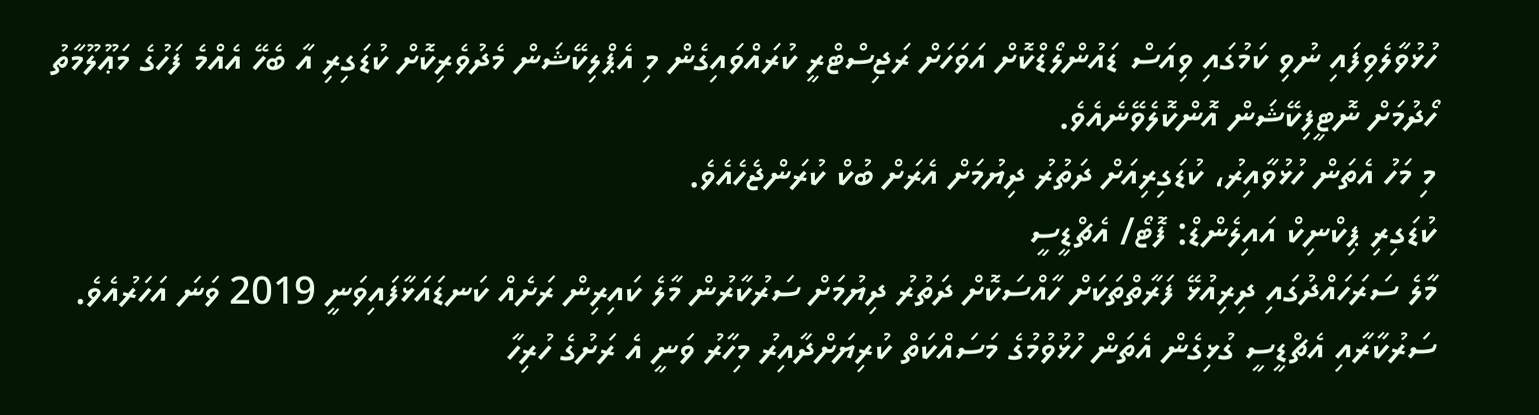ހުޅުވާލެވިފައި ނުވި ކަމުގައި ވިއަސް ޑައުންލޯޑްކޮށް އަވަހަށް ރަޖިސްޓްރީ ކުރައްވައިގެން މި އެޕްލިކޭޝަން މެދުވެރިކޮށް ކުޑަގިރި އާ ބެހޭ އެއްމެ ފަހުގެ މަޢޫލޫމާތު ހޯދުމަށް ނޮޓީފިކޭޝަން އޮންކޮލެވޭނެއެވެ.
މި މަހު އެތަން ހުޅުވާއިރު، ކުޑަގިރިއަށް ދަތުރު ދިޔުމަށް އެރަށް ބުކް ކުރަންޖެހެއެވެ.
ކުޑަގިރި ޕިކްނިކް އައިލެންޑް: ފޮޓޯ/ އެޗްޑީސީ
މާލެ ސަރަހައްދުގައި ދިރިއުޅޭ ފަރާތްތަކަށް ހާއްސަކޮށް ދަތުރު ދިޔުމަށް ސަރުކާރުން މާލެ ކައިރިން ރަށެއް ކަނޑައަޅާފައިވަނީ 2019 ވަނަ އަހަރުއެވެ. ސަރުކާރާއި އެޗްޑީސީ ގުޅިގެން އެތަން ހުޅުވުމުގެ މަސައްކަތް ކުރިޔަށްދާއިރު މިހާރު ވަނީ އެ ރަށުގެ ހުރިހާ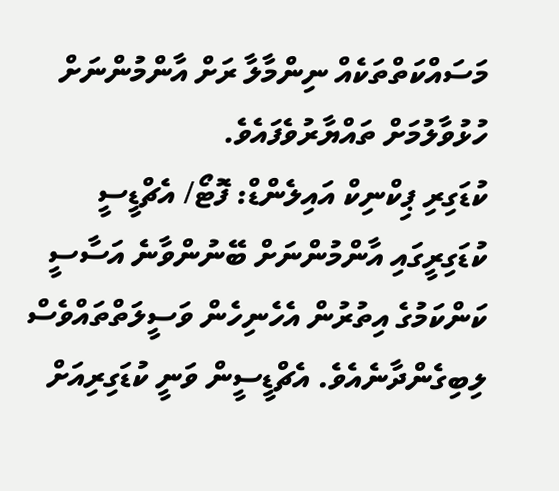މަސައްކަތްތަކެއް ނިންމާލާ ރަށް އާންމުންނަށް ހުޅުވާލުމަށް ތައްޔާރުވެފައެވެ.
ކުޑަގިރި ޕިކްނިކް އައިލެންޑް: ފޮޓޯ/ އެޗްޑީސީ
ކުޑަގިރީގައި އާންމުންނަށް ބޭނުންވާނެ އަސާސީ ކަންކަމުގެ އިތުރުން އެހެނިހެން ވަސީލަތްތައްވެސް ލިބިގެންދާނެއެވެ. އެޗްޑީސީން ވަނީ ކުޑަގިރިއަށް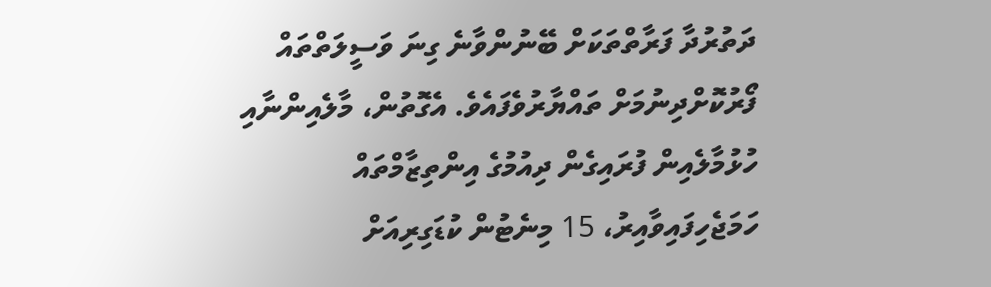ދަތުރުދާ ފަރާތްތަކަށް ބޭނުންވާނެ ގިނަ ވަސީލަތްތައް ފޯރުކޮށްދިނުމަށް ތައްޔާރުވެފައެވެ. އެގޮތުން، މާލެއިންނާއި ހުޅުމާލެއިން ފުރައިގެން ދިއުމުގެ އިންތިޒާމްތައް ހަމަޖެހިފައިވާއިރު، 15 މިނެޓުން ކުޑަގިރިއަށް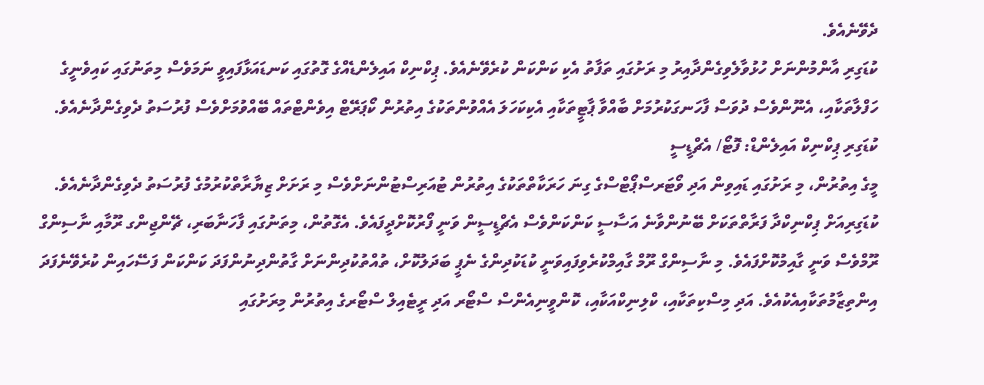ދެވޭނެއެވެ.
ކުޑަގިރި އާންމުންނަށް ހުޅުވާލެވިގެންދާއިރު މި ރަށުގައި ތަފާތު އެކި ކަންކަން ކުރެވޭނެއެވެ. ޕިކްނިކް އައިލެންޑެއްގެ ގޮތުގައި ކަނޑައަޅާފައިވީ ނަމަވެސް މިތަނުގައި ކައިވެނީގެ ހަފްލާތަކާއި، އެނޫންވެސް ދުވަސް ފާހަނގަކުރުމަށް ބާއްވާ ޕާޓީތަކާއި އެކިކަހަލަ އެއްވުންތަކުގެ އިތުރުން ކޯޕަރޭޓް އިވެންޓްތައް ބޭއްވުމަށްވެސް ފުރުސަތު ދެވިގެންދާނެއެވެ.
ކުޑަގިރި ޕިކްނިކް އައިލެންޑް: ފޮޓޯ/ އެޗްޑީސީ
މީގެ އިތުރުން، މި ރަށުގައި ޑައިވިން އަދި ވޯޓަރސްޕޯޓްސްގެ ގިނަ ހަރަކާތްތަކުގެ އިތުރުން ޓުއަރިސްޓުންނަށްވެސް މި ރަށަށް ޒިޔާރާތްކުރުމުގެ ފުރުސަތު ދެވިގެންދާނެއެވެ.
ކުޑަގިރިއަށް ޕިކްނިކްދާ ފަރާތްތަކަށް ބޭނުންވާނެ އަސާސީ ކަންކަންވެސް އެޗްޑީސީން ވަނީ ފޯރުކޮށްދީފައެވެ. އެގޮތުން، މިތަނުގައި ފާހަނާބަރި، ޗޭންޖިންގ ރޫމާއި ނާސިންގް ރޫމްވެސް ވަނީ ގާއިމުކޮށްފައެވެ. މި ނާސިންގް ރޫމް ގާއިމްކުރެވިފައިވަނީ ކުޑަކުދިންގެ ނެޕީ ބަދަލުކޮށް، ތުއްތުކުދިންނަށް ގާތުންދިނުންފަދަ ކަންކަން ފަސޭހައިން ކުރެވޭނެފަދަ އިންތިޒާމުތަކާއިއެކުއެވެ. އަދި މިސްކިތަކާއި، ކްލިނިކްއަކާއި، ކޮންވީނިއެންސް ސްޓޯރ އަދި ރީޓެއިލް ސްޓޯރގެ އިތުރުން މިރަށުގައި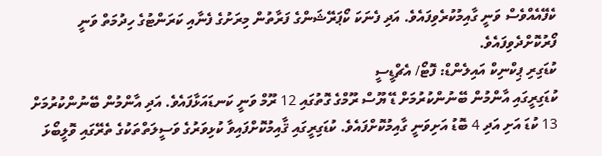ކެފޭއެއްވެސް ވަނީ ގާއިމުކުރެވިފައެވެ. އަދި ފެނަކަ ކޯޕަރޭޝަންގެ ފަރާތުން މިރަށުގެ ފެނާއި ކަރަންޓުގެ ހިދުމަތް ވަނީ ފޯރުކޮށްދެވިފައެވެ.
ކުޑަގިރި ޕިކްނިކް އައިލެންޑް: ފޮޓޯ/ އެޗްޑީސީ
ކުޑަގިރީގައި އާންމުން ބޭނުންކުރުމަށް ޑޭ ޔޫސް ރޫމްގެ ގޮތުގައި 12 ރޫމް ވަނީ ކަނޑައަޅާފައެވެ. އަދި އާންމުން ބޭނުންކުރުމަށް 13 ކުޑަ އަށި އަދި 4 ބޮޑު އަށިވަނީ ގާއިމުކޮށްފައެވެ. ކުޑަގިރީގައި ޤާއިމުކޮށްފައިވާ ކުޅިވަރުގެ ވަސީލަތްތަކުގެ ތެރޭގައި ވޮލީބޯޅަ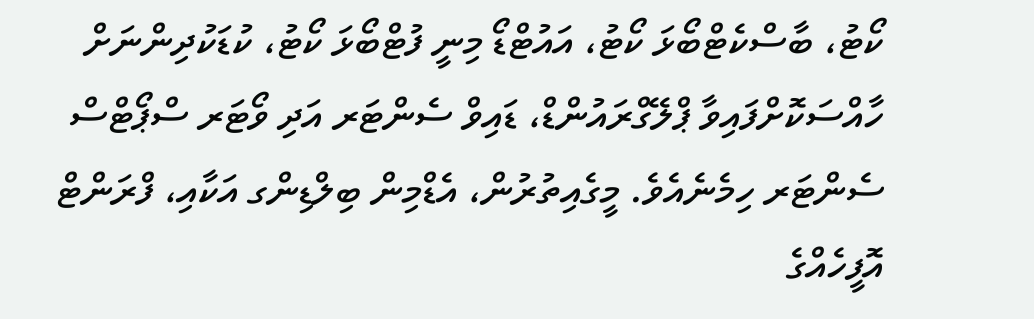ކޯޓު، ބާސްކެޓްބޯޅަ ކޯޓު، އައުޓްޑޯ މިނީ ފުޓްބޯޅަ ކޯޓު، ކުޑަކުދިންނަށް ހާއްސަކޮށްފައިވާ ޕްލޭގްރައުންޑް، ޑައިވް ސެންޓަރ އަދި ވޯޓަރ ސްޕޯޓްސް ސެންޓަރ ހިމެނެއެވެ. މީގެއިތުރުން، އެޑްމިން ބިލްޑިންގ އަކާއި، ފްރަންޓް އޮފީހެއްގެ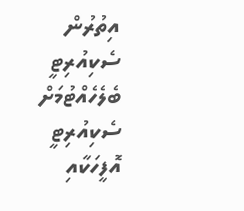އިތުރުން ސެކިއުރިޓީ ބެލެހެއްޓުމަށް ސެކިއުރިޓީ އޮފީހަކާއި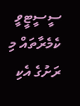ސީސީޓީވީ ކެމެރާތައް މި ރަށުގެ އެކި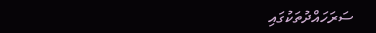ސަރަހައްދުތަކުގައި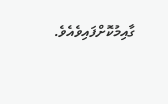ގާއިމުކޮށްފައިވެއެވެ.